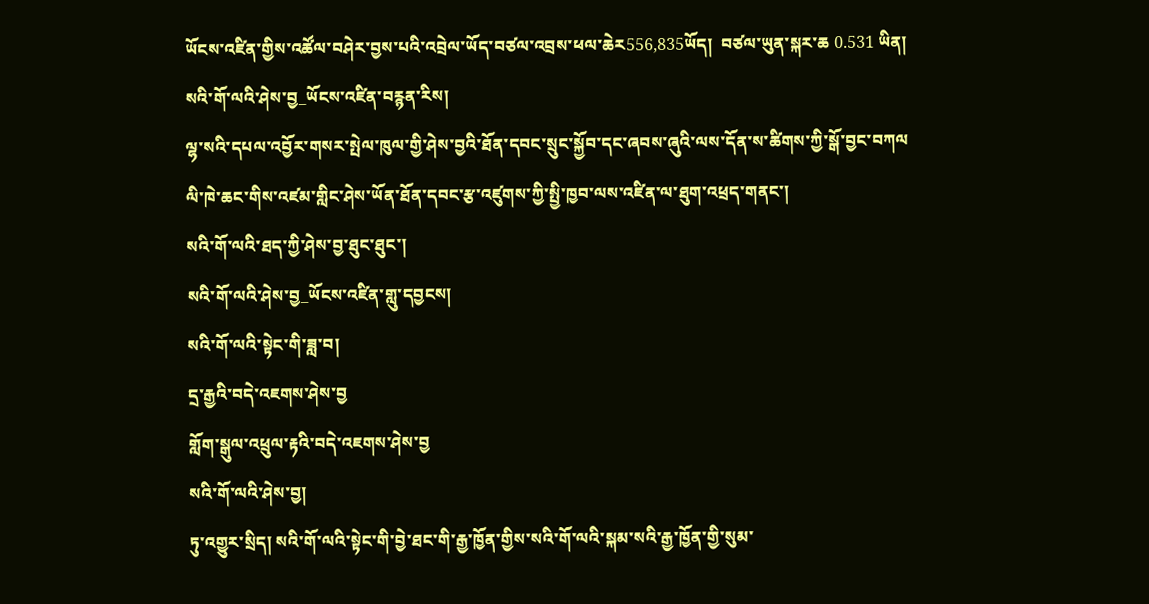ཡོངས་འཛིན་གྱིས་འཚོལ་བཤེར་བྱས་པའི་འབྲེལ་ཡོད་བཙལ་འབྲས་ཕལ་ཆེར556,835ཡོད།  བཙལ་ཡུན་སྐར་ཆ 0.531 ཡིན།
སའི་གོ་ལའི་ཤེས་བྱ_ཡོངས་འཛིན་བརྙན་རིས།
ལྷ་སའི་དཔལ་འབྱོར་གསར་སྤེལ་ཁུལ་གྱི་ཤེས་བྱའི་ཐོན་དབང་སྲུང་སྐྱོབ་དང་ཞབས་ཞུའི་ལས་དོན་ས་ཚིགས་ཀྱི་སྒོ་བྱང་བཀལ
ལི་ཁེ་ཆང་གིས་འཛམ་གླིང་ཤེས་ཡོན་ཐོན་དབང་རྩ་འཛུགས་ཀྱི་སྤྱི་ཁྱབ་ལས་འཛིན་ལ་ཐུག་འཕྲད་གནང་།
སའི་གོ་ལའི་ཐད་ཀྱི་ཤེས་བྱ་ཐུང་ཐུང་།
སའི་གོ་ལའི་ཤེས་བྱ_ཡོངས་འཛིན་གླུ་དབྱངས།
སའི་གོ་ལའི་སྟེང་གི་ཟླ་བ།
དྲ་རྒྱའི་བདེ་འཇགས་ཤེས་བྱ
གློག་སྒུལ་འཕྲུལ་རྟའི་བདེ་འཇགས་ཤེས་བྱ
སའི་གོ་ལའི་ཤེས་བྱ།
ཏུ་འགྱུར་སྲིད། སའི་གོ་ལའི་སྟེང་གི་བྱེ་ཐང་གི་རྒྱ་ཁྱོན་གྱིས་སའི་གོ་ལའི་སྐམ་སའི་རྒྱ་ཁྱོན་གྱི་སུམ་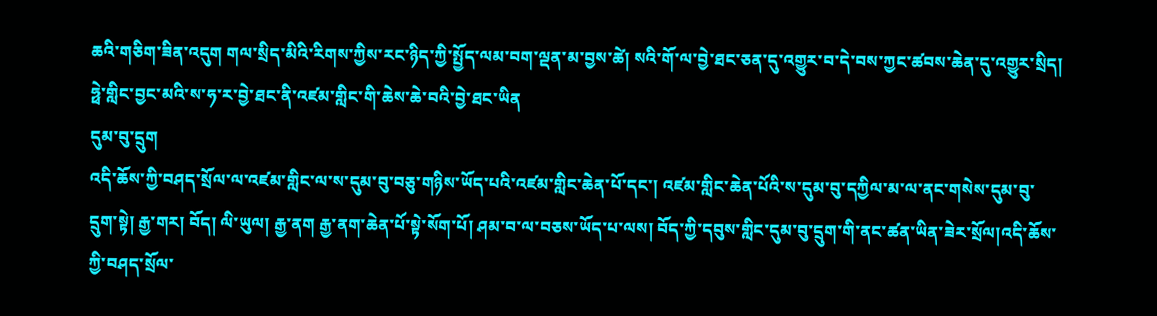ཆའི་གཅིག་ཟིན་འདུག གལ་སྲིད་མིའི་རིགས་ཀྱིས་རང་ཉིད་ཀྱི་སྤྱོད་ལམ་བག་ལྡན་མ་བྱས་ཚེ། སའི་གོ་ལ་བྱེ་ཐང་ཅན་དུ་འགྱུར་བ་དེ་བས་ཀྱང་ཚབས་ཆེན་དུ་འགྱུར་སྲིད། ཧྥེ་གླིང་བྱང་མའི་ས་ཧ་ར་བྱེ་ཐང་ནི་འཛམ་གླིང་གི་ཆེས་ཆེ་བའི་བྱེ་ཐང་ཡིན
དུམ་བུ་དྲུག
འདི་ཆོས་ཀྱི་བཤད་སྲོལ་ལ་འཛམ་གླིང་ལ་ས་དུམ་བུ་བཅུ་གཉིས་ཡོད་པའི་འཛམ་གླིང་ཆེན་པོ་དང་། འཛམ་གླིང་ཆེན་པོའི་ས་དུམ་བུ་དཀྱིལ་མ་ལ་ནང་གསེས་དུམ་བུ་དྲུག་སྟེ། རྒྱ་གར། བོད། ལི་ཡུལ། རྒྱ་ནག རྒྱ་ནག་ཆེན་པོ་སྟེ་སོག་པོ། ཤམ་བ་ལ་བཅས་ཡོད་པ་ལས། བོད་ཀྱི་དབུས་གླིང་དུམ་བུ་དྲུག་གི་ནང་ཚན་ཡིན་ཟེར་སྲོལ།འདི་ཆོས་ཀྱི་བཤད་སྲོལ་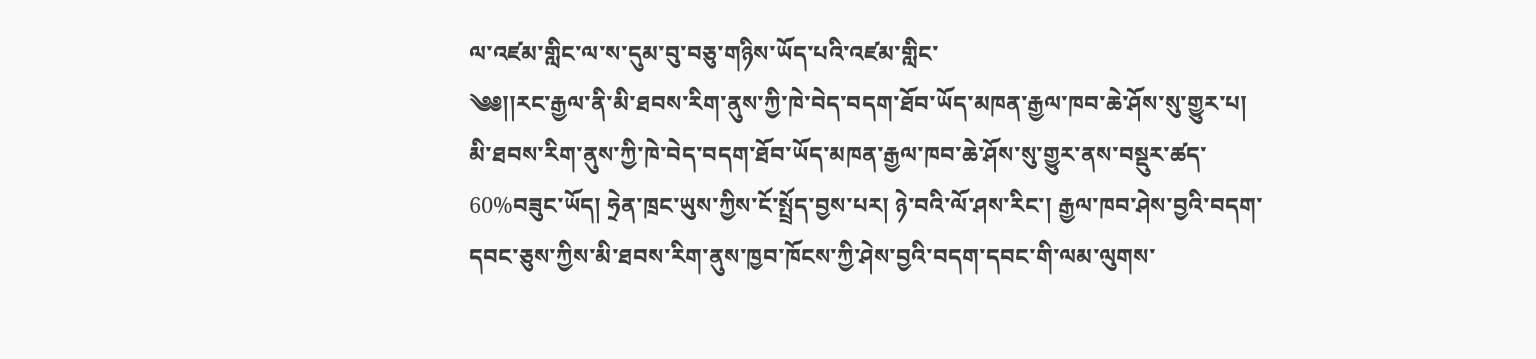ལ་འཛམ་གླིང་ལ་ས་དུམ་བུ་བཅུ་གཉིས་ཡོད་པའི་འཛམ་གླིང་
༄༅།།རང་རྒྱལ་ནི་མི་ཐབས་རིག་ནུས་ཀྱི་ཁེ་བེད་བདག་ཐོབ་ཡོད་མཁན་རྒྱལ་ཁབ་ཆེ་ཤོས་སུ་གྱུར་པ།
མི་ཐབས་རིག་ནུས་ཀྱི་ཁེ་བེད་བདག་ཐོབ་ཡོད་མཁན་རྒྱལ་ཁབ་ཆེ་ཤོས་སུ་གྱུར་ནས་བསྡུར་ཚད་60%བཟུང་ཡོད། ཧྲེན་ཁྲང་ཡུས་ཀྱིས་ངོ་སྤྲོད་བྱས་པར། ཉེ་བའི་ལོ་ཤས་རིང་། རྒྱལ་ཁབ་ཤེས་བྱའི་བདག་དབང་ཅུས་ཀྱིས་མི་ཐབས་རིག་ནུས་ཁྱབ་ཁོངས་ཀྱི་ཤེས་བྱའི་བདག་དབང་གི་ལམ་ལུགས་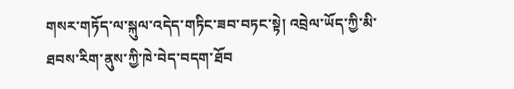གསར་གཏོད་ལ་སྐུལ་འདེད་གཏིང་ཟབ་བཏང་སྟེ། འབྲེལ་ཡོད་ཀྱི་མི་ཐབས་རིག་ནུས་ཀྱི་ཁེ་བེད་བདག་ཐོབ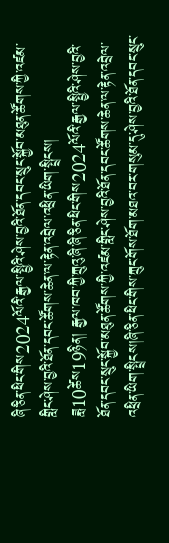ཞི་ཅིན་ཕིང་གིས2024ལོའི་རྒྱལ་སྤྱིའི་ཤེས་བྱའི་ཐོན་དབང་སྲུང་སྐྱོབ་མཐུན་ཚོགས་ཀྱི་འཛམ་གླིང་ཤེས་བྱའི་ཐོན་དབང་ཚོགས་ཆེན་ལ་རྟེན་འབྲེལ་འཕྲིན་ཡིག་སྤྲིངས།
ཟླ10ཚེས19ཉིན། རྒྱལ་ཁབ་ཀྱི་ཀྲུའུ་ཞི་ཞི་ཅིན་ཕིང་གིས2024ལོའི་རྒྱལ་སྤྱིའི་ཤེས་བྱའི་ཐོན་དབང་སྲུང་སྐྱོབ་མཐུན་ཚོགས་ཀྱི་འཛམ་གླིང་ཤེས་བྱའི་ཐོན་དབང་ཚོགས་ཆེན་ལ་རྟེན་འབྲེལ་འཕྲིན་ཡིག་སྤྲིངས།ཞི་ཅིན་ཕིང་གིས་ཀྲུང་གོས་ཐོག་མཐའ་བར་གསུམ་དུ་ཤེས་བྱའི་ཐོན་དབང་སྲུང་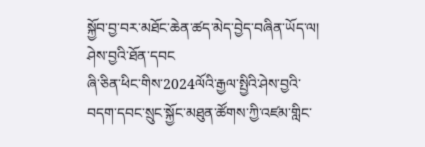སྐྱོབ་བྱ་བར་མཐོང་ཆེན་ཚད་མེད་བྱེད་བཞིན་ཡོད་ལ། ཤེས་བྱའི་ཐོན་དབང
ཞི་ཅིན་ཕིང་གིས་2024ལོའི་རྒྱལ་སྤྱིའི་ཤེས་བྱའི་བདག་དབང་སྲུང་སྐྱོང་མཐུན་ཚོགས་ཀྱི་འཛམ་གླིང་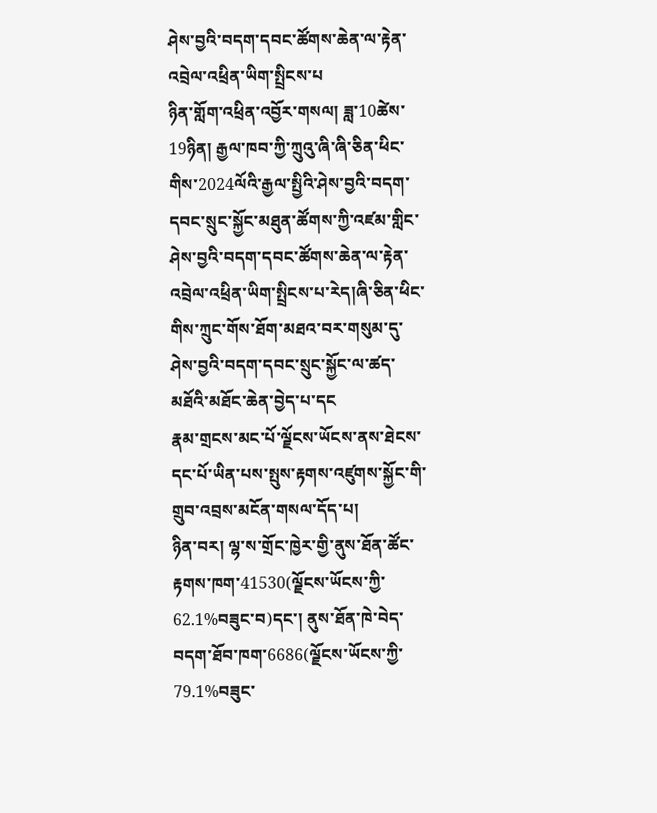ཤེས་བྱའི་བདག་དབང་ཚོགས་ཆེན་ལ་རྟེན་འབྲེལ་འཕྲིན་ཡིག་སྤྲིངས་པ
ཉིན་གློག་འཕྲིན་འབྱོར་གསལ། ཟླ་10ཚེས་19ཉིན། རྒྱལ་ཁབ་ཀྱི་ཀྲུའུ་ཞི་ཞི་ཅིན་ཕིང་གིས་2024ལོའི་རྒྱལ་སྤྱིའི་ཤེས་བྱའི་བདག་དབང་སྲུང་སྐྱོང་མཐུན་ཚོགས་ཀྱི་འཛམ་གླིང་ཤེས་བྱའི་བདག་དབང་ཚོགས་ཆེན་ལ་རྟེན་འབྲེལ་འཕྲིན་ཡིག་སྤྲིངས་པ་རེད།ཞི་ཅིན་ཕིང་གིས་ཀྲུང་གོས་ཐོག་མཐའ་བར་གསུམ་དུ་ཤེས་བྱའི་བདག་དབང་སྲུང་སྐྱོང་ལ་ཚད་མཐོའི་མཐོང་ཆེན་བྱེད་པ་དང
རྣམ་གྲངས་མང་པོ་ལྗོངས་ཡོངས་ནས་ཐེངས་དང་པོ་ཡིན་པས་སྤུས་རྟགས་འཛུགས་སྐྱོང་གི་གྲུབ་འབྲས་མངོན་གསལ་དོད་པ།
ཉིན་བར། ལྷ་ས་གྲོང་ཁྱེར་གྱི་ནུས་ཐོན་ཚོང་རྟགས་ཁག་41530(ལྗོངས་ཡོངས་ཀྱི་62.1%བཟུང་བ)དང་། ནུས་ཐོན་ཁེ་བེད་བདག་ཐོབ་ཁག་6686(ལྗོངས་ཡོངས་ཀྱི་79.1%བཟུང་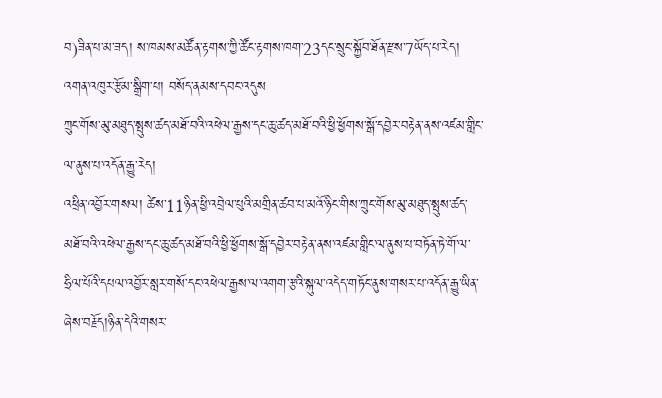བ)ཟིན་པ་མ་ཟད། ས་ཁམས་མཚོན་རྟགས་ཀྱི་ཚོང་རྟགས་ཁག་23དང་སྲུང་སྐྱོབ་ཐོན་རྫས་7ཡོད་པ་རེད། འགན་འཁུར་རྩོམ་སྒྲིག་པ། བསོད་ནམས་དབང་འདུས
ཀྲུང་གོས་མུ་མཐུད་སྤུས་ཚད་མཐོ་བའི་འཕེལ་རྒྱས་དང་ཆུ་ཚད་མཐོ་བའི་ཕྱི་ཕྱོགས་སྒོ་དབྱེར་བརྟེན་ནས་འཛམ་གླིང་ལ་ནུས་པ་འདོན་རྒྱུ་རེད།
འཕྲིན་འབྱོར་གསལ། ཚེས་11ཉིན་ཕྱི་འབྲེལ་པུའི་མགྲིན་ཚབ་པ་མའོ་ཉིང་གིས་ཀྲུང་གོས་མུ་མཐུད་སྤུས་ཚད་མཐོ་བའི་འཕེལ་རྒྱས་དང་ཆུ་ཚད་མཐོ་བའི་ཕྱི་ཕྱོགས་སྒོ་དབྱེར་བརྟེན་ནས་འཛམ་གླིང་ལ་ནུས་པ་བཏོན་ཏེ་གོ་ལ་ཧྲིལ་པོའི་དཔལ་འབྱོར་སླར་གསོ་དང་འཕེལ་རྒྱས་ལ་འགག་རྩའི་སྐུལ་འདེད་གཏོང་ནུས་གསར་པ་འདོན་རྒྱུ་ཡིན་ཞེས་བརྗོད།ཉིན་དེའི་གསར་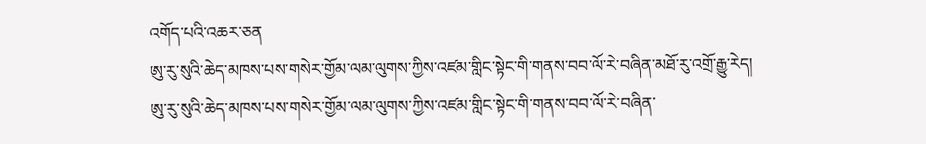འགོད་པའི་འཆར་ཅན
ཨུ་རུ་སུའི་ཆེད་མཁས་པས་གསེར་གྱོམ་ལམ་ལུགས་ཀྱིས་འཛམ་གླིང་སྟེང་གི་གནས་བབ་ལོ་རེ་བཞིན་མཐོ་རུ་འགྲོ་རྒྱུ་རེད།
ཨུ་རུ་སུའི་ཆེད་མཁས་པས་གསེར་གྱོམ་ལམ་ལུགས་ཀྱིས་འཛམ་གླིང་སྟེང་གི་གནས་བབ་ལོ་རེ་བཞིན་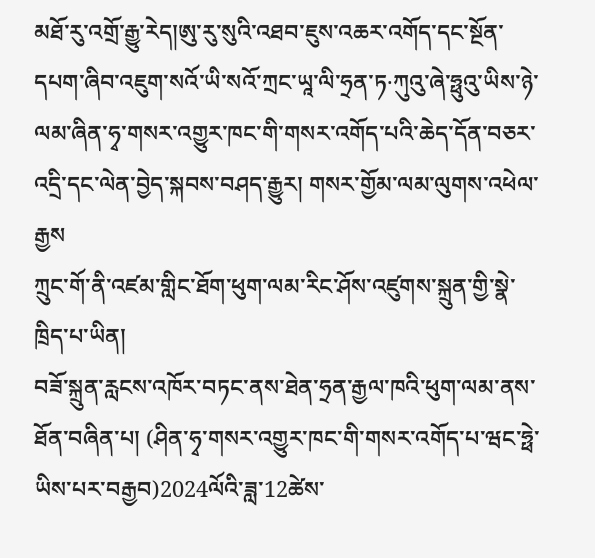མཐོ་རུ་འགྲོ་རྒྱུ་རེད།ཨུ་རུ་སུའི་འཐབ་ཇུས་འཆར་འགོད་དང་སྔོན་དཔག་ཞིབ་འཇུག་སའོ་ཡི་སའོ་ཀྲང་ཡཱ་ལི་ཧྲན་ཏ·ཀུའུ་ཞེ་ཧྥུའུ་ཡིས་ཉེ་ལམ་ཞིན་ཧྭ་གསར་འགྱུར་ཁང་གི་གསར་འགོད་པའི་ཆེད་དོན་བཅར་འདྲི་དང་ལེན་བྱེད་སྐབས་བཤད་རྒྱུར། གསར་གྱོམ་ལམ་ལུགས་འཕེལ་རྒྱས
ཀྲུང་གོ་ནི་འཛམ་གླིང་ཐོག་ཕུག་ལམ་རིང་ཤོས་འཛུགས་སྐྲུན་གྱི་སྣེ་ཁྲིད་པ་ཡིན།
བཟོ་སྐྲུན་རླངས་འཁོར་བཏང་ནས་ཐེན་ཧྲན་རྒྱལ་ཁའི་ཕུག་ལམ་ནས་ཐོན་བཞིན་པ། (ཤིན་ཧྭ་གསར་འགྱུར་ཁང་གི་གསར་འགོད་པ་ཝང་ཧྥེ་ཡིས་པར་བརྒྱབ)2024ལོའི་ཟླ་12ཚེས་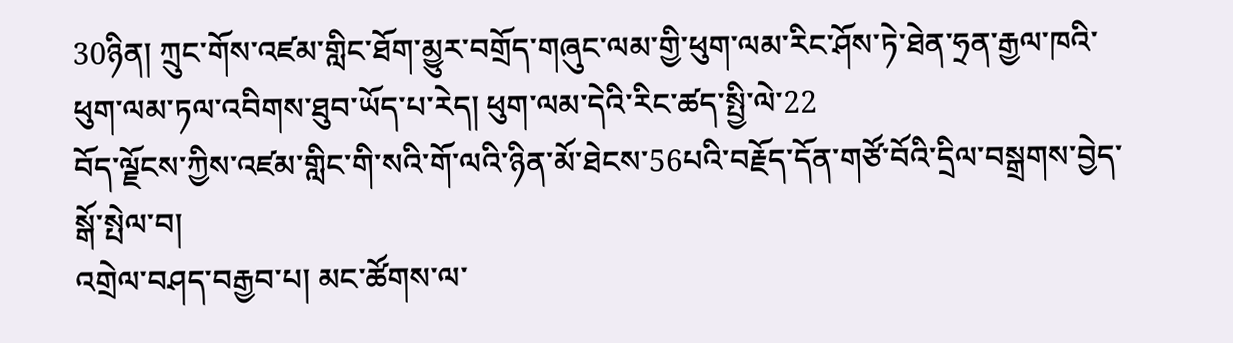30ཉིན། ཀྲུང་གོས་འཛམ་གླིང་ཐོག་མྱུར་བགྲོད་གཞུང་ལམ་གྱི་ཕུག་ལམ་རིང་ཤོས་ཏེ་ཐེན་ཧྲན་རྒྱལ་ཁའི་ཕུག་ལམ་ཏལ་འབིགས་ཐུབ་ཡོད་པ་རེད། ཕུག་ལམ་དེའི་རིང་ཚད་སྤྱི་ལེ་22
བོད་ལྗོངས་ཀྱིས་འཛམ་གླིང་གི་སའི་གོ་ལའི་ཉིན་མོ་ཐེངས་56པའི་བརྗོད་དོན་གཙོ་བོའི་དྲིལ་བསྒྲགས་བྱེད་སྒོ་སྤེལ་བ།
འགྲེལ་བཤད་བརྒྱབ་པ། མང་ཚོགས་ལ་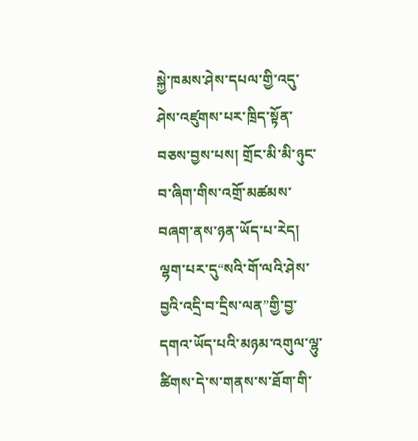སྐྱེ་ཁམས་ཤེས་དཔལ་གྱི་འདུ་ཤེས་འཛུགས་པར་ཁྲིད་སྟོན་བཅས་བྱས་པས། གྲོང་མི་མི་ཉུང་བ་ཞིག་གིས་འགྲོ་མཚམས་བཞག་ནས་ཉན་ཡོད་པ་རེད། ལྷག་པར་དུ“སའི་གོ་ལའི་ཤེས་བྱའི་འདྲི་བ་དྲིས་ལན”གྱི་བྱ་དགའ་ཡོད་པའི་མཉམ་འགུལ་ལྷུ་ཚིགས་དེ་ས་གནས་ས་ཐོག་གི་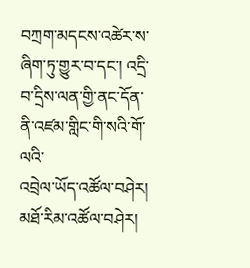བཀྲག་མདངས་འཚེར་ས་ཞིག་ཏུ་གྱུར་བ་དང་། འདྲི་བ་དྲིས་ལན་གྱི་ནང་དོན་ནི་འཛམ་གླིང་གི་སའི་གོ་ལའི་
འབྲེལ་ཡོད་འཚོལ་བཤེར།
མཐོ་རིམ་འཚོལ་བཤེར།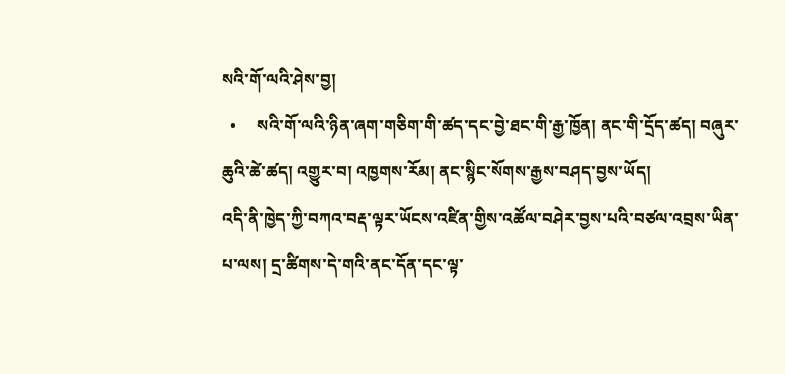སའི་གོ་ལའི་ཤེས་བྱ།
  •     སའི་གོ་ལའི་ཉིན་ཞག་གཅིག་གི་ཚད་དང་བྱེ་ཐང་གི་རྒྱ་ཁྱོན། ནང་གི་དྲོད་ཚད། བཞུར་ཆུའི་ཚེ་ཚད། འགྱུར་བ། འཁྱགས་རོམ། ནང་སྙིང་སོགས་རྒྱས་བཤད་བྱས་ཡོད།
འདི་ནི་ཁྱེད་ཀྱི་བཀའ་བརྡ་ལྟར་ཡོངས་འཛིན་གྱིས་འཚོལ་བཤེར་བྱས་པའི་བཙལ་འབྲས་ཡིན་པ་ལས། དྲ་ཚིགས་དེ་གའི་ནང་དོན་དང་ལྟ་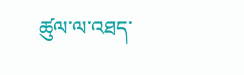ཚུལ་ལ་འཐད་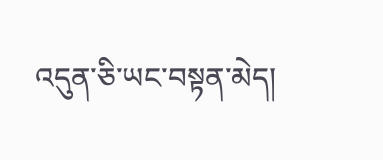འདུན་ཅི་ཡང་བསྟན་མེད།